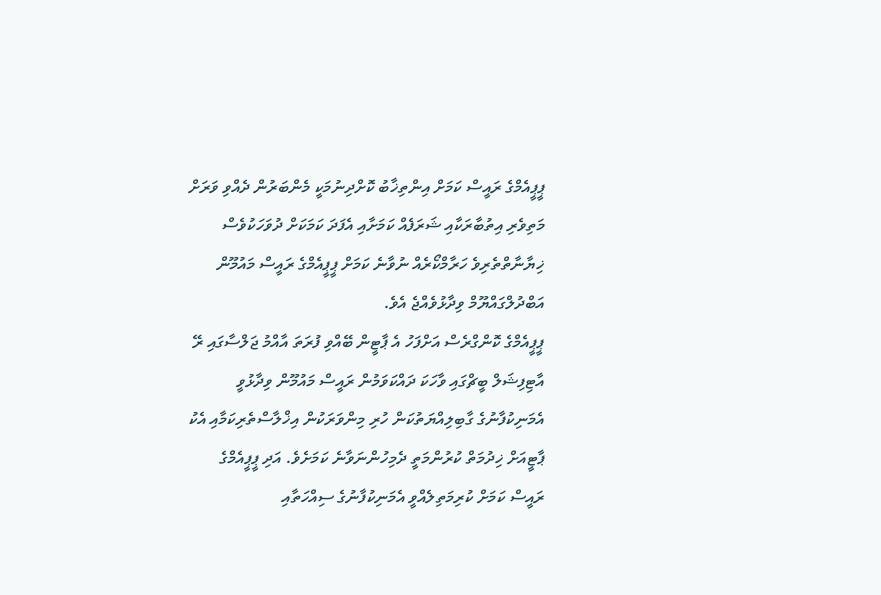ޕީޕީއެމްގެ ރައީސް ކަމަށް އިންތިޚާބު ކޮށްދިނުމަކީ މެންބަރުން ދެއްވި ވަރަށް މަތިވެރި އިތުބާރަކާއި ޝަރަފެއް ކަމަށާއި އެފަދަ ކަމަކަށް ދުވަހަކުވެސް ޚިޔާނާތްތެރިވެ ހަރާމްކޯރެއް ނުވާނެ ކަމަށް ޕީޕީއެމްގެ ރައީސް މައުމޫން އަބްދުލްގައްޔޫމް ވިދާޅުވެއްޖެ އެވެ.
ޕީޕީއެމްގެ ކޮންގްރެސް އަށްފަހު އެ ޕާޓީން ބޭއްވި ފުރަތަ އާއްމު ޖަލްސާގައި ރޭ އާޓިފިޝަލް ބީޗްގައި ވާހަކަ ދައްކަވަމުން ރައީސް މައުމޫން ވިދާޅުވީ އެމަނިކުފާނުގެ ގާބިލިއްޔަތުކަން ހުރި މިންވަރަކުން އިޚްލާސްތެރިކަމާއި އެކު ޕާޓީއަށް ޚިދުމަތް ކުރުންމަތީ ދެމިހުންނަވާނެ ކަމަށެވެ. އަދި ޕީޕީއެމްގެ ރައީސް ކަމަށް ކުރިމަތިލެއްވީ އެމަނިކުފާނުގެ ސިއްހަތާއި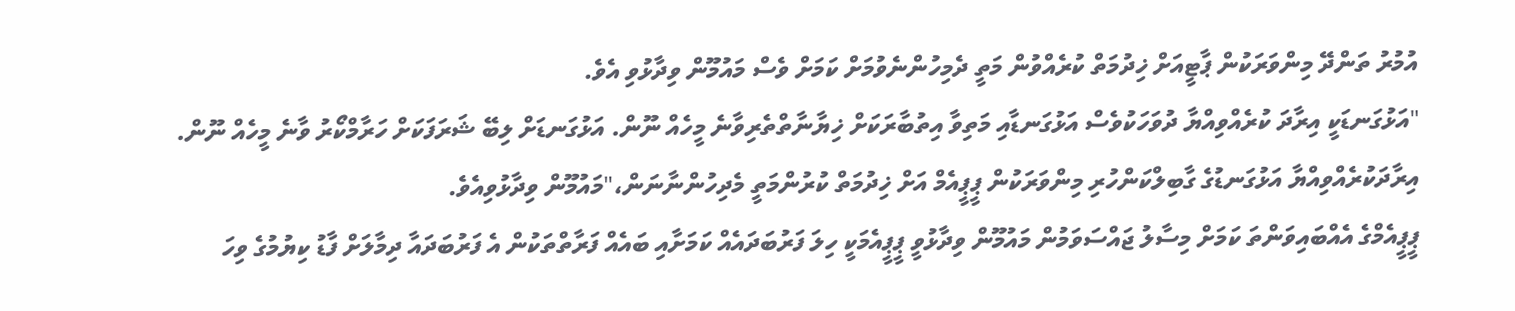އުމުރު ތަންދޭ މިންވަރަކުން ޕާޓީއަށް ޚިދުމަތް ކުރެއްވުން މަތީ ދެމިހުންނެވުމަށް ކަމަށް ވެސް މައުމޫން ވިދާޅުވި އެވެ.
"އަޅުގަނޑަކީ އިރާދަ ކުރެއްވިއްޔާ ދުވަހަކުވެސް އަޅުގަނޑާއި މަތިވާ އިތުބާރަކަށް ޚިޔާނާތްތެރިވާނެ މީހެއް ނޫން. އަޅުގަނޑަށް ލިބޭ ޝަރަފަކަށް ހަރާމްކޯރު ވާނެ މީހެއް ނޫން. އިރާދަކުރެއްވިއްޔާ އަޅުގަނޑުގެ ގާބިލްކަންހުރި މިންވަރަކުން ޕީޕީއެމް އަށް ޚިދުމަތް ކުރުންމަތީ މެދިހުންނާނަން،"މައުމޫން ވިދާޅުވިއެވެ.
ޕީޕީއެމްގެ އެއްބައިވަންތަ ކަމަށް މިސާލު ޖައްސަވަމުން މައުމޫން ވިދާޅުވީ ޕީޕީއެމަކީ ހިލަ ފަރުބަދައެއް ކަމަށާއި ބައެއް ފަރާތްތަކުން އެ ފަރުބަދައާ ދިމާލަށް ފާޑު ކިޔުމުގެ ވިހަ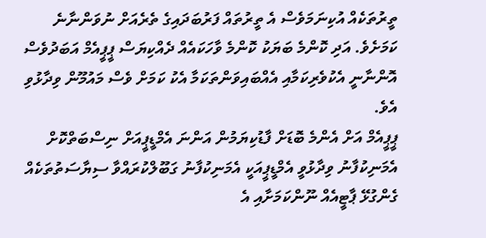ތީރުތަކެއް އުކިނަމަވެސް އެ ތީރުތައް ފަރުބަދައިގެ ތެރެއަށް ނުވަންނާނެ ކަމަށެވެ. އަދި ކޮންމެ ބަޔަކު ކޮންމެ ވާހަކައެއް ދެއްކިޔަސް ޕީޕީއެމް އަބަދުވެސް އޮންނާނީ އެކުވެރިކަމާއި އެއްބައިވަންތަކަމާ އެކު ކަމަށް ވެސް މައުމޫން ވިދާޅުވި އެވެ.
ޕީޕީއެމް އަށް އެންމެ ބޮޑަށް ފާޑުކިޔަމުން އަންނަ އެމްޑީޕީއަށް ނިސްބަތްކޮށް އެމަނިކުފާނު ވިދާޅުވީ އެމްޑީޕީއަކީ އެމަނިކުފާނު ގަބޫލްކުރައްވާ ސިޔާސަތުތަކެއް ގެންގުޅޭ ޕާޓީއެއް ނޫންކަމަށާއި އެ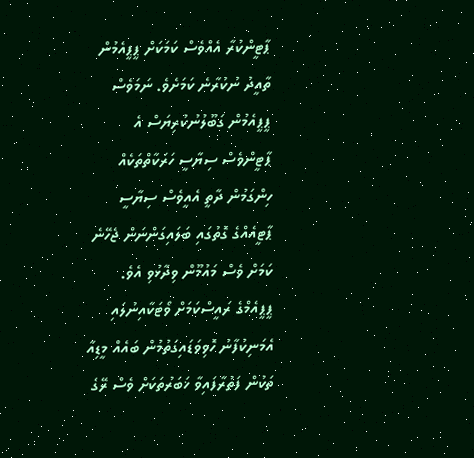ޕާޓީންކުރާ އެއްވެސް ކަމަކަށް ޕީޕީއެމުން ތާއީދު ނުކުރާނެ ކަމަށެވެ. ނަމަވެސް ޕީޕީއެމުން ގަބޫލުނުކުރިޔަސް އެ ޕާޓީންވެސް ސިޔާސީ ހަރަކާތްތަކެއް ހިންގަމުން ދާތީ އެއީވެސް ސިޔާސީ ޕާޓީއެއްގެ ގޮތުގައި ބަލައިގަންނަން ޖެހޭނެ ކަމަށް ވެސް މައުމޫން ވިދާޅުވި އެވެ.
ޕީޕީއެމްގެ ރައީސްކަމަށް ވޯޓަކާއިނުލައި އެމަނިކުފާނު ހޮވިވަޑައިގަތުމުން ބައެއް މީޑިއާ ތަކުން ފަތުރާފައިވާ ޚަބަރުތަކަށް ވެސް ރޭގެ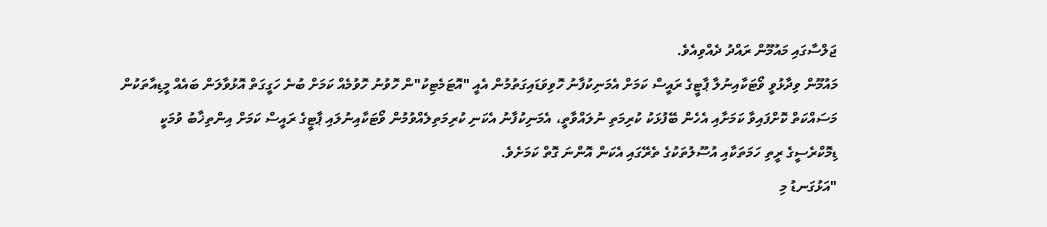ޖަލްސާގައި މައުމޫން ރައްދު ދެއްވިއެވެ.
މައުމޫން ވިދާޅުވީ ވޯޓަކާއިނުލާ ޕާޓީގެ ރައީސް ކަމަށް އެމަނިކުފާނު ހޮވިވަޑައިގަތުމުން އެއީ "އޮޓަމެޓިކު"ން ހޮވުނު ހޮވުމެއް ކަމަށް ބުނެ ހަގީގަތް އޮޅުވާލަން ބައެއް މީޑިއާތަކުން މަސައްކަތް ކޮށްފައިވާ ކަމަށާއި އެހެން ބޭފުޅަކު ކުރިމަތި ނުލައްވާތީ، އެމަނިކުފާނު އެކަނި ކުރިމަތިލެއްވުމުން ވޯޓަކާއިނުލައި ޕާޓީގެ ރައީސް ކަމަށް އިންތިޚާބު ވުމަކީ ޑިމޮކްރެސީގެ ރީތި ހަމަތަކާއި އުސޫލުތަކުގެ ތެރޭގައި އެކަން އޮންނަ ގޮތް ކަމަށެވެ.
"އަޅުގަނޑު މި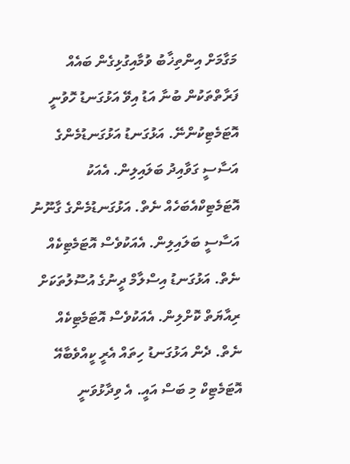މަގާމަށް އިންތިޚާބު ވުމާއިގުޅިގެން ބައެއް ފަރާތްތަކުން ބުނާ އަޑު އިވޭ އަޅުގަނޑު ހޮވުނީ އޮޓަމެޓިކުންނޭ. އަޅުގަނޑު އަޅުގަނޑުމެންގެ އަސާސީ ގަވާއިދު ބަލައިލިން. އެއަކު އޮޓަމެޓިކްއެބަހެއް ނެތް. އަޅުގަނޑުމެންގެ ގާނޫނު އަސާސީ ބަލައިލިން. އެއަކުވެސް އޮޓަމެޓިކެއް ނެތް. އަޅުގަނޑު އިސްލާމް ދީނުގެ އުސޫލުތަކަށް ރިއާޔަތް ކޮށްލިން. އެއަކުވެސް އޮޓަމެޓިކެއް ނެތް. ދެން އަޅުގަނޑު ހިތައް އެރީ ކީއްވެބާއޭ އޮޓަމެޓިކް މި ބަސް އައީ. އެ ވިދާޅުވަނީ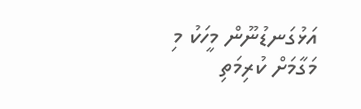އަޅުގަނޑުނޫން މީހަކު މި މަގާމަށް ކުރިމަތި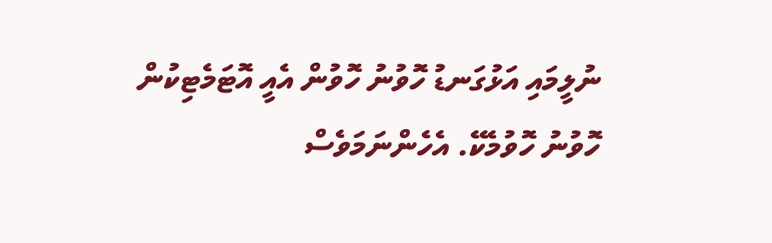ނުލީމައި އަޅުގަނޑު ހޮވުނު ހޮވުން އެއީ އޮޓަމެޓިކުން ހޮވުނު ހޮވުމެކޭ. އެހެންނަމަވެސް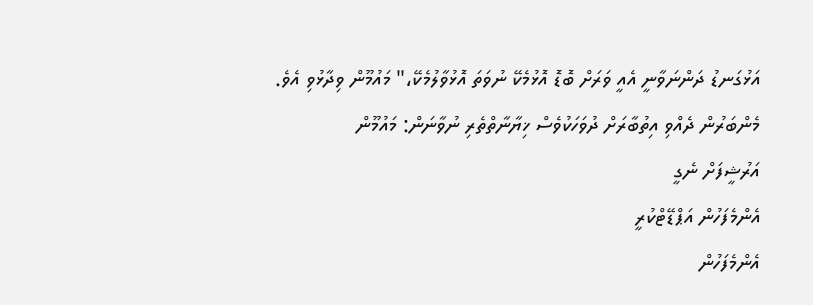އަޅުގަނޑު ދަންނަވާނީ އެއީ ވަރަށް ބޮޑޮ އޮޅުމެކޭ ނުވަތަ އޮޅުވާލުމެކޭ،" މައުމޫން ވިދާޅުވި އެވެ.
މެންބަރުން ދެއްވި އިތުބާރަށް ދުވަހަކުވެސް ޚިޔާނާތްތެރި ނުވާނަން: މައުމޫން
އަރުޝީފަށް ނެގީ
އެންމެފަހުން އަޕްޑޭޓްކުރީ
އެންމެފަހުން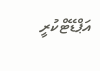އަޕްޑޭޓްކުރީ